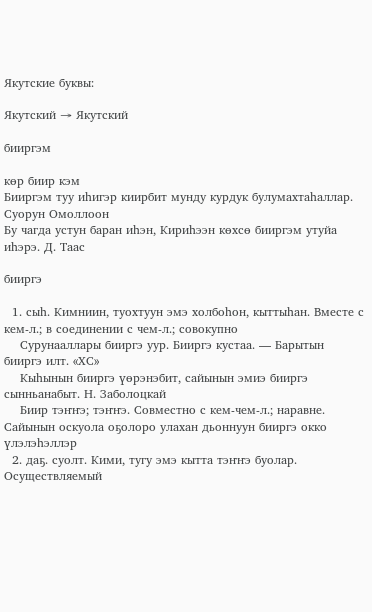Якутские буквы:

Якутский → Якутский

бииргэм

көр биир кэм
Бииргэм туу иһигэр киирбит мунду курдук булумахтаһаллар. Суорун Омоллоон
Бу чагда устун баран иһэн, Кириһээн көхсө бииргэм утуйа иһэрэ. Д. Таас

бииргэ

  1. сыһ. Кимниин, туохтуун эмэ холбоһон, кыттыһан. Вместе с кем-л.; в соединении с чем-л.; совокупно
    Сурунааллары бииргэ уур. Бииргэ кустаа. — Барытын бииргэ илт. «ХС»
    Кыһынын бииргэ үөрэнэбит, сайынын эмиэ бииргэ сынньанабыт. Н. Заболоцкай
    Биир тэҥҥэ; тэҥҥэ. Совместно с кем-чем-л.; наравне. Сайынын оскуола оҕолоро улахан дьоннуун бииргэ окко үлэлэһэллэр
  2. даҕ. суолт. Кими, тугу эмэ кытта тэҥҥэ буолар. Осуществляемый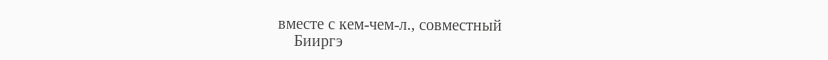вместе с кем-чем-л., совместный
    Бииргэ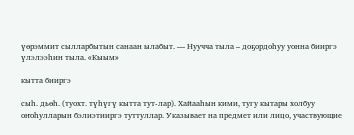үөрэммит сылларбытын санаан ылабыт. — Нуучча тыла – доҕордоһуу уонна бииргэ үлэлээһин тыла. «Кыым»

кытта бииргэ

сыһ. дьөһ. (туохт. түһүгү кытта тут-лар). Хайааһын кими, тугу кытары холбуу оҥоһулларын бэлиэтииргэ туттуллар. Указывает на предмет или лицо, участвующие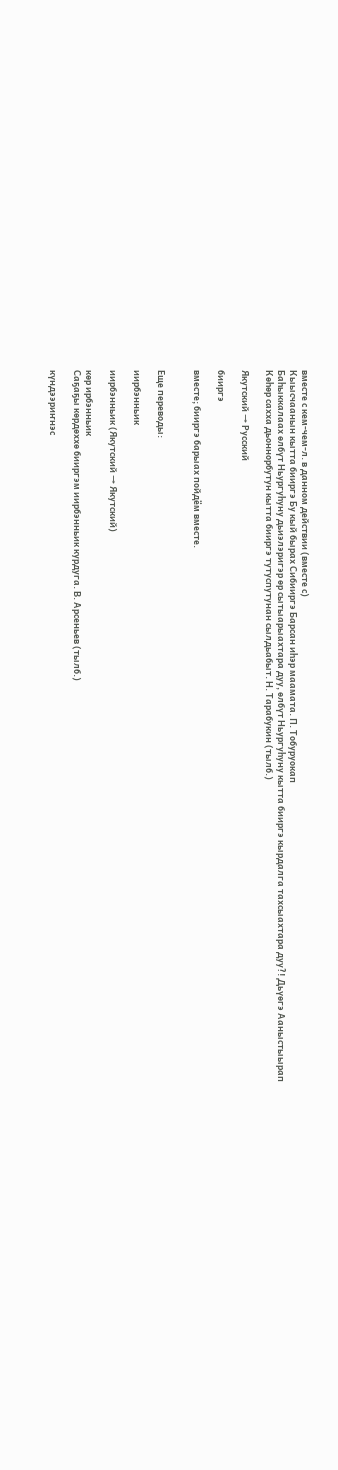вместе с кем-чем-л. в данном действии (вместе с)
Кыысчаанын кытта бииргэ Бу кый бырах Сибииргэ Барсан иһэр маамата. П. Тобуруокап
Баһыккалаах өлбүт Ньургуһуну дьиэлэригэр өр сытыарыахтара дуу, өлбүт Ньургуһуну кытта бииргэ кырдалга тахсыахтара дуу?! Дьүөгэ Ааныстыырап
Көһөр сахха дьоннорбутун кытта бииргэ тутуспутунан сылдьабыт. Н. Тарабукин (тылб.)

Якутский → Русский

бииргэ

вместе; бииргэ барыах пойдём вместе.


Еще переводы:

иирбэнньик

иирбэнньик (Якутский → Якутский)

көр ирбэнньик
Саҕаҕы көрдөххө бииргэм иирбэнньик курдуга. В. Арсеньев (тылб.)

күндээриҥнэс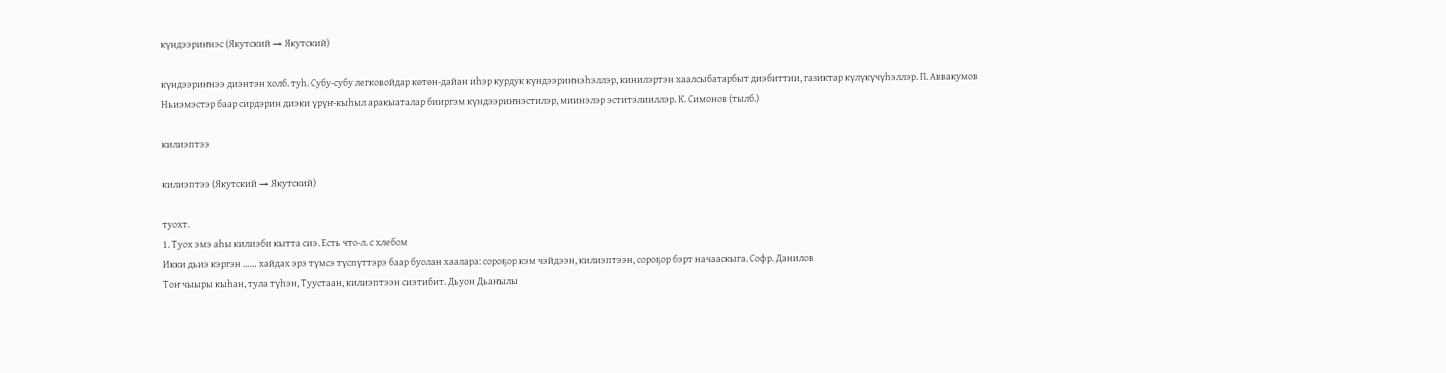күндээриҥнэс (Якутский → Якутский)

күндээриҥнээ диэнтэн холб. туһ. Субу-субу легковойдар көтөн-дайан иһэр курдук күндээриҥнэһэллэр, кинилэртэн хаалсыбатарбыт диэбиттии, газиктар күлүкүчүһэллэр. П. Аввакумов
Ньиэмэстэр баар сирдэрин диэки үрүҥ-кыһыл аракыаталар бииргэм күндээриҥнэстилэр, миинэлэр эститэлииллэр. К. Симонов (тылб.)

килиэптээ

килиэптээ (Якутский → Якутский)

туохт.
1. Туох эмэ аһы килиэби кытта сиэ. Есть что-л. с хлебом
Икки дьиэ кэргэн …… хайдах эрэ түмсэ түспүттэрэ баар буолан хаалара: сороҕор кэм чэйдээн, килиэптээн, сороҕор бэрт начааскыга. Софр. Данилов
Тоҥ чыыры кыһан, тула түһэн, Туустаан, килиэптээн сиэтибит. Дьуон Дьаҥылы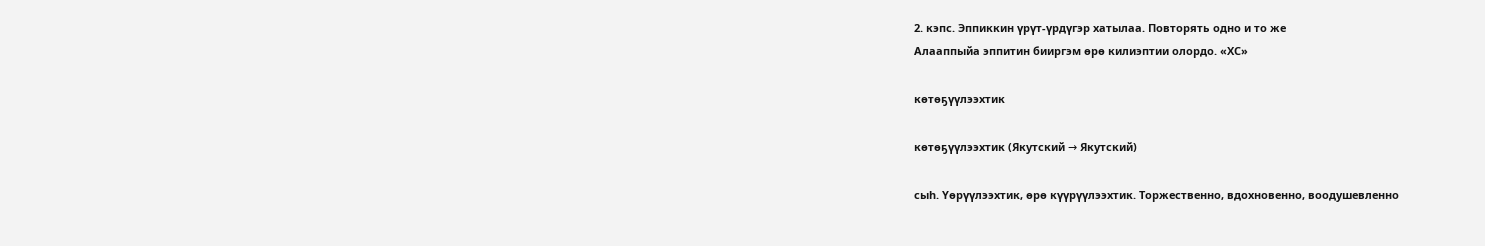2. кэпс. Эппиккин үрүт-үрдүгэр хатылаа. Повторять одно и то же
Алааппыйа эппитин бииргэм өрө килиэптии олордо. «ХС»

көтөҕүүлээхтик

көтөҕүүлээхтик (Якутский → Якутский)

сыһ. Үөрүүлээхтик, өрө күүрүүлээхтик. Торжественно, вдохновенно, воодушевленно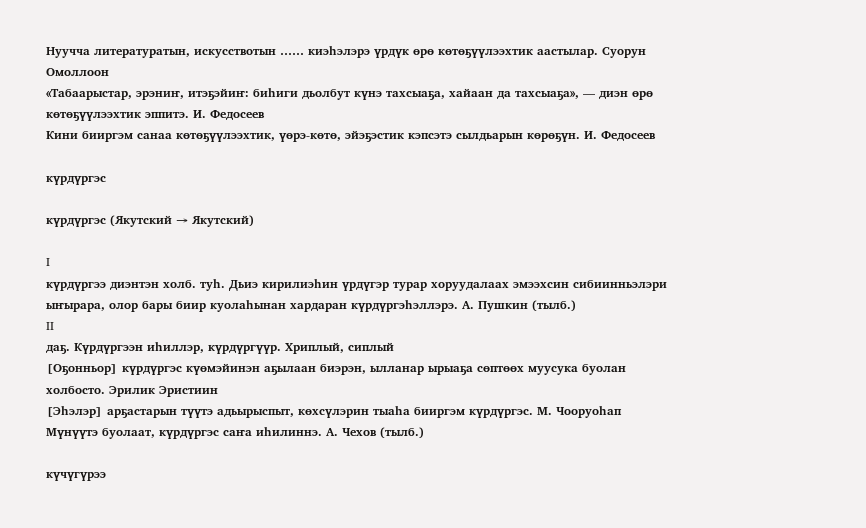Нуучча литературатын, искусствотын …… киэһэлэрэ үрдүк өрө көтөҕүүлээхтик аастылар. Суорун Омоллоон
«Табаарыстар, эрэниҥ, итэҕэйиҥ: биһиги дьолбут күнэ тахсыаҕа, хайаан да тахсыаҕа», — диэн өрө көтөҕүүлээхтик эппитэ. И. Федосеев
Кини бииргэм санаа көтөҕүүлээхтик, үөрэ-көтө, эйэҕэстик кэпсэтэ сылдьарын көрөҕүн. И. Федосеев

күрдүргэс

күрдүргэс (Якутский → Якутский)

I
күрдүргээ диэнтэн холб. туһ. Дьиэ кирилиэһин үрдүгэр турар хоруудалаах эмээхсин сибиинньэлэри ыҥырара, олор бары биир куолаһынан хардаран күрдүргэһэллэрэ. А. Пушкин (тылб.)
II
даҕ. Күрдүргээн иһиллэр, күрдүргүүр. Хриплый, сиплый
[Оҕонньор] күрдүргэс күөмэйинэн аҕылаан биэрэн, ылланар ырыаҕа сөптөөх муусука буолан холбосто. Эрилик Эристиин
[Эһэлэр] арҕастарын түүтэ адьырыспыт, көхсүлэрин тыаһа бииргэм күрдүргэс. М. Чооруоһап
Мүнүүтэ буолаат, күрдүргэс саҥа иһилиннэ. А. Чехов (тылб.)

күчүгүрээ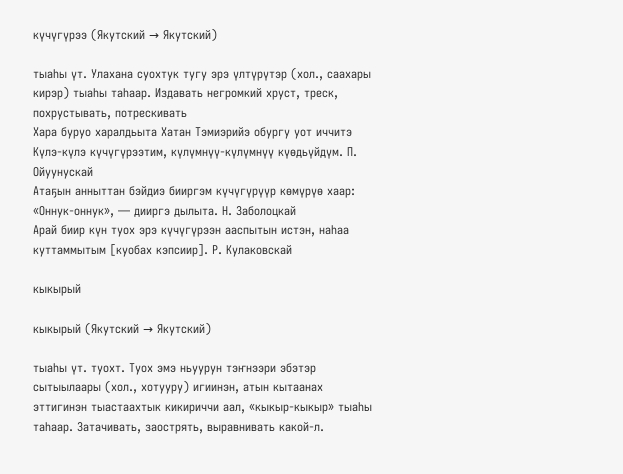күчүгүрээ (Якутский → Якутский)

тыаһы үт. Улахана суохтук тугу эрэ үлтүрүтэр (хол., саахары кирэр) тыаһы таһаар. Издавать негромкий хруст, треск, похрустывать, потрескивать
Хара буруо харалдьыта Хатан Тэмиэрийэ обургу уот иччитэ Күлэ-күлэ күчүгүрээтим, күлүмнүү-күлүмнүү күөдьүйдүм. П. Ойуунускай
Атаҕын анныттан бэйдиэ бииргэм күчүгүрүүр көмүрүө хаар: «Оннук-оннук», — дииргэ дылыта. Н. Заболоцкай
Арай биир күн туох эрэ күчүгүрээн ааспытын истэн, наһаа куттаммытым [куобах кэпсиир]. Р. Кулаковскай

кыкырый

кыкырый (Якутский → Якутский)

тыаһы үт. туохт. Туох эмэ ньуурун тэҥнээри эбэтэр сытыылаары (хол., хотууру) игиинэн, атын кытаанах эттигинэн тыастаахтык кикириччи аал, «кыкыр-кыкыр» тыаһы таһаар. Затачивать, заострять, выравнивать какой-л.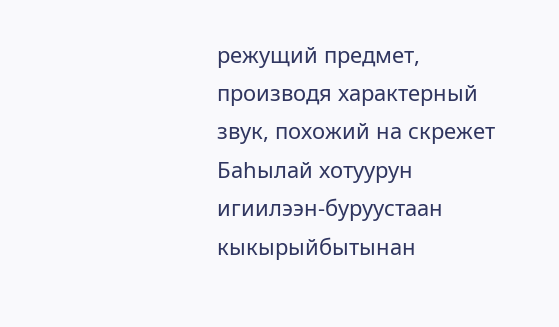режущий предмет, производя характерный звук, похожий на скрежет
Баһылай хотуурун игиилээн-буруустаан кыкырыйбытынан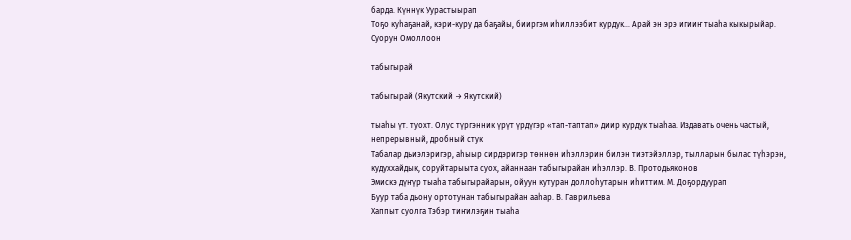барда. Күннүк Уурастыырап
Тоҕо куһаҕанай, кэри-куру да баҕайы, бииргэм иһиллээбит курдук… Арай эн эрэ игииҥ тыаһа кыкырыйар. Суорун Омоллоон

табыгырай

табыгырай (Якутский → Якутский)

тыаһы үт. туохт. Олус түргэнник үрүт үрдүгэр «тап-таптап» диир курдук тыаһаа. Издавать очень частый, непрерывный, дробный стук
Табалар дьиэлэригэр, аһыыр сирдэригэр төннөн иһэллэрин билэн тиэтэйэллэр, тылларын былас түһэрэн, кудуххайдык, соруйтарыыта суох, айаннаан табыгырайан иһэллэр. В. Протодьяконов
Эмискэ дүҥүр тыаһа табыгырайарын, ойуун кутуран доллоһутарын иһиттим. М. Доҕордуурап
Буур таба дьону ортотунан табыгырайан ааһар. В. Гаврильева
Хаппыт суолга Тэбэр тиҥилэҕин тыаһа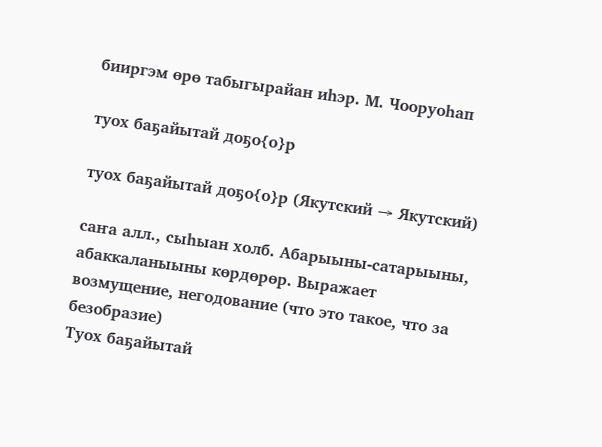бииргэм өрө табыгырайан иһэр. М. Чооруоһап

туох баҕайытай доҕо{о}р

туох баҕайытай доҕо{о}р (Якутский → Якутский)

саҥа алл., сыһыан холб. Абарыыны-сатарыыны, абаккаланыыны көрдөрөр. Выражает возмущение, негодование (что это такое, что за безобразие)
Туох баҕайытай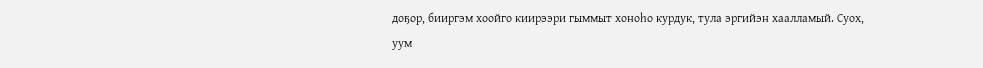доҕор, бииргэм хоойго киирээри гыммыт хоноһо курдук, тула эргийэн хаалламый. Суох, уум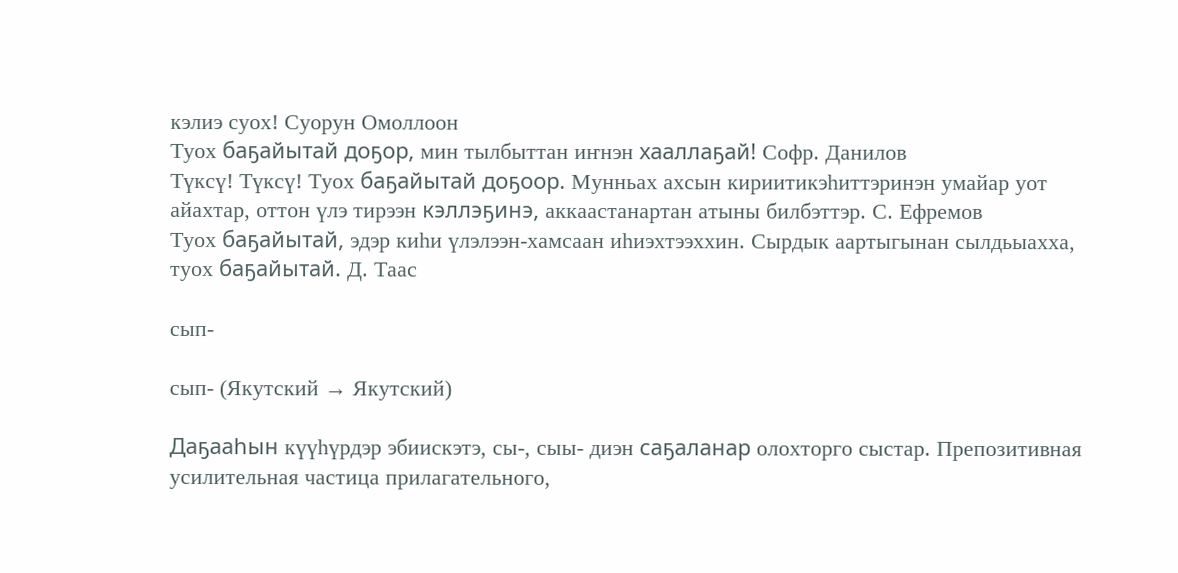кэлиэ суох! Суорун Омоллоон
Туох баҕайытай доҕор, мин тылбыттан иҥнэн хааллаҕай! Софр. Данилов
Түксү! Түксү! Туох баҕайытай доҕоор. Мунньах ахсын кириитикэһиттэринэн умайар уот айахтар, оттон үлэ тирээн кэллэҕинэ, аккаастанартан атыны билбэттэр. С. Ефремов
Туох баҕайытай, эдэр киһи үлэлээн-хамсаан иһиэхтээххин. Сырдык аартыгынан сылдьыахха, туох баҕайытай. Д. Таас

сып-

сып- (Якутский → Якутский)

Даҕааһын күүһүрдэр эбиискэтэ, сы-, сыы- диэн саҕаланар олохторго сыстар. Препозитивная усилительная частица прилагательного,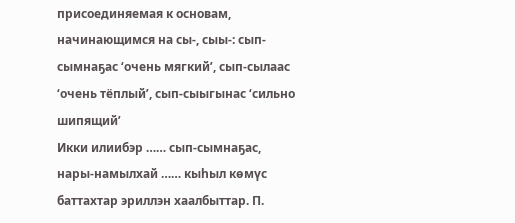присоединяемая к основам, начинающимся на сы-, сыы-: сып-сымнаҕас ‘очень мягкий’, сып-сылаас ‘очень тёплый’, сып-сыыгынас ‘сильно шипящий’
Икки илиибэр …… сып-сымнаҕас, нары-намылхай …… кыһыл көмүс баттахтар эриллэн хаалбыттар. П.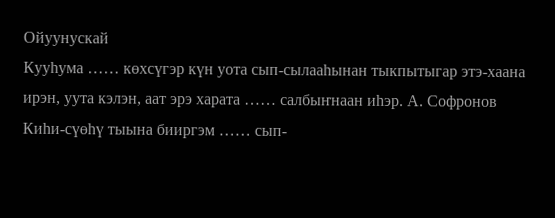Ойуунускай
Кууһума …… көхсүгэр күн уота сып-сылааһынан тыкпытыгар этэ-хаана ирэн, уута кэлэн, аат эрэ харата …… салбыҥнаан иһэр. А. Софронов
Киһи-сүөһү тыына бииргэм …… сып-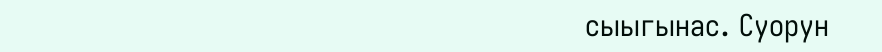сыыгынас. Суорун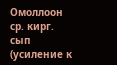Омоллоон
ср. кирг. сып (усиление к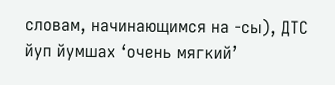словам, начинающимся на -сы), ДТС йуп йумшах ‘очень мягкий’